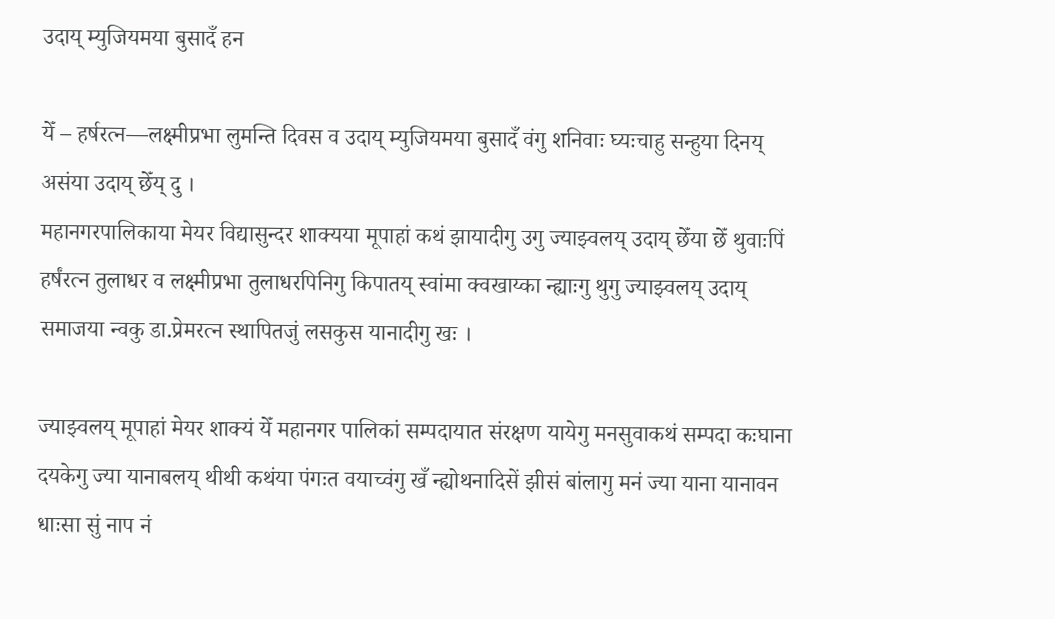उदाय् म्युजियमया बुसादँ हन

येँ – हर्षरत्न—लक्ष्मीप्रभा लुमन्ति दिवस व उदाय् म्युजियमया बुसादँ वंगु शनिवाः घ्यःचाहु सन्हुया दिनय् असंया उदाय् छेँय् दु ।
महानगरपालिकाया मेयर विद्यासुन्दर शाक्यया मूपाहां कथं झायादीगु उगु ज्याझ्वलय् उदाय् छेँया छेँ थुवाःपिं हर्षंरत्न तुलाधर व लक्ष्मीप्रभा तुलाधरपिनिगु किपातय् स्वांमा क्वखाय्का न्ह्याःगु थुगु ज्याझ्वलय् उदाय् समाजया न्वकु डा.प्रेमरत्न स्थापितजुं लसकुस यानादीगु खः ।

ज्याझ्वलय् मूपाहां मेयर शाक्यं येँ महानगर पालिकां सम्पदायात संरक्षण यायेगु मनसुवाकथं सम्पदा कःघाना दयकेगु ज्या यानाबलय् थीथी कथंया पंगःत वयाच्वंगु खँ न्ह्योथनादिसें झीसं बांलागु मनं ज्या याना यानावन धाःसा सुं नाप नं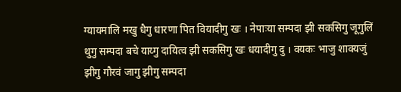ग्यायमालि मखु धैगु धारणा पित वियादीगु खः । नेपाःया सम्पदा झी सकसिगु जूगुलिं थुगु सम्पदा बचे याय्गु दायित्व झी सकसिगु खः धयादीगु दु । वयकः भाजु शाक्यजुं झीगु गौरवं जागु झीगु सम्पदा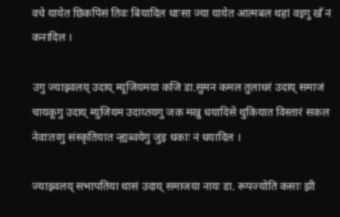वचे यायेत छिकपिंसं तिवः बियादिल धाःसा ज्या यायेत आत्मबल थहां वइगु खँ नं कनादिल ।

उगु ज्याझ्वलय् उदाय् म्यूजियमया कजि डा.सुमन कमल तुलाधरं उदाय् समाजं चायकूगु उदाय् म्युजियम उदाय्तयगु जक मखु धयादिसें थुकियात विस्तारं सकल नेवाःतय्गु संस्कृतियात न्ह्यब्वयेगु जुइ धकाः नं धयादिल ।

ज्याझ्वलय् सभापतिया थासं उदाय् समाजया नायः डा. रूपज्योति कसाः झी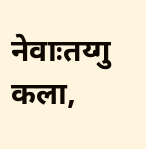नेवाःतय्गु कला,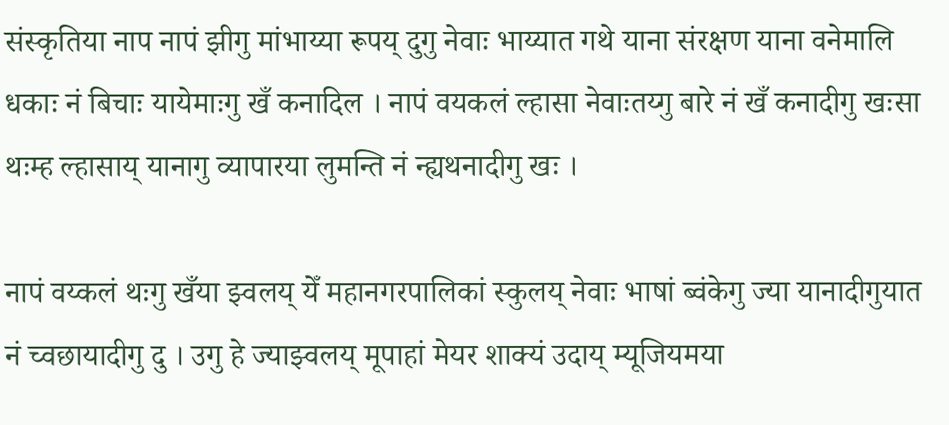संस्कृतिया नाप नापं झीगु मांभाय्या रूपय् दुगु नेवाः भाय्यात गथे याना संरक्षण याना वनेमालि धकाः नं बिचाः यायेमाःगु खँ कनादिल । नापं वयकलं ल्हासा नेवाःतय्गु बारे नं खँ कनादीगु खःसा थःम्ह ल्हासाय् यानागु व्यापारया लुमन्ति नं न्ह्यथनादीगु खः ।

नापं वय्कलं थःगु खँया झ्वलय् येँ महानगरपालिकां स्कुलय् नेवाः भाषां ब्वंकेगु ज्या यानादीगुयात नं च्वछायादीगु दु । उगु हे ज्याझ्वलय् मूपाहां मेयर शाक्यं उदाय् म्यूजियमया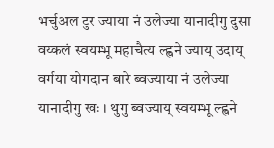भर्चुअल टुर ज्याया नं उलेज्या यानादीगु दुसा वय्कलं स्वयम्भू महाचैत्य ल्ह्वने ज्याय् उदाय् वर्गया योगदान बारे ब्वज्याया नं उलेज्या यानादीगु खः । थुगु ब्वज्याय् स्वयम्भू ल्ह्वने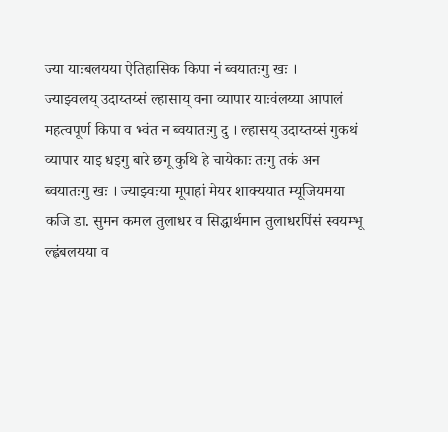ज्या याःबलयया ऐतिहासिक किपा नं ब्वयातःगु खः ।
ज्याझ्वलय् उदाय्तय्सं ल्हासाय् वना व्यापार याःवंलय्या आपालं महत्वपूर्ण किपा व भ्वंत न ब्वयातःगु दु । ल्हासय् उदाय्तय्सं गुकथं व्यापार याइ धइगु बारे छगू कुथि हे चायेकाः तःगु तकं अन ब्वयातःगु खः । ज्याझ्वःया मूपाहां मेयर शाक्ययात म्यूजियमया कजि डा. सुमन कमल तुलाधर व सिद्धार्थमान तुलाधरपिंसं स्वयम्भू ल्ह्वंबलयया व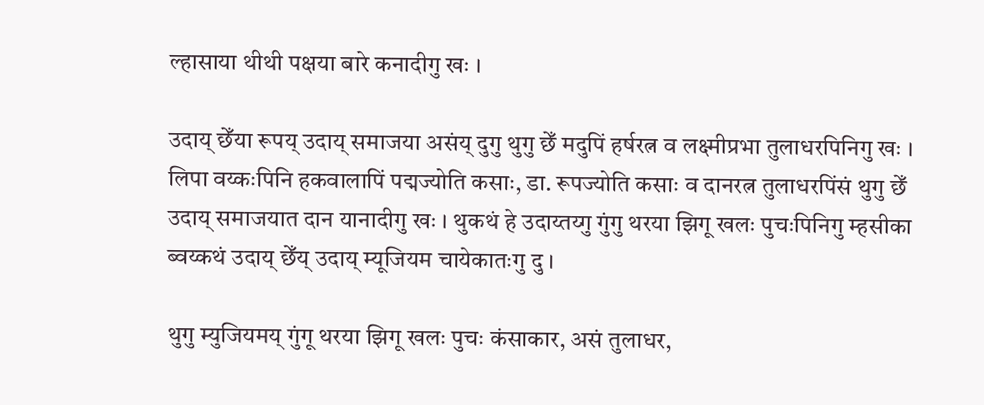ल्हासाया थीथी पक्षया बारे कनादीगु खः ।

उदाय् छेँया रूपय् उदाय् समाजया असंय् दुगु थुगु छेँ मदुपिं हर्षरत्न व लक्ष्मीप्रभा तुलाधरपिनिगु खः । लिपा वय्कःपिनि हकवालापिं पद्मज्योति कसाः, डा. रूपज्योति कसाः व दानरत्न तुलाधरपिंसं थुगु छेँ उदाय् समाजयात दान यानादीगु खः । थुकथं हे उदाय्तय्गु गुंगु थरया झिगू खलः पुचःपिनिगु म्हसीका ब्वय्कथं उदाय् छेँय् उदाय् म्यूजियम चायेकातःगु दु ।

थुगु म्युजियमय् गुंगू थरया झिगू खलः पुचः कंसाकार, असं तुलाधर,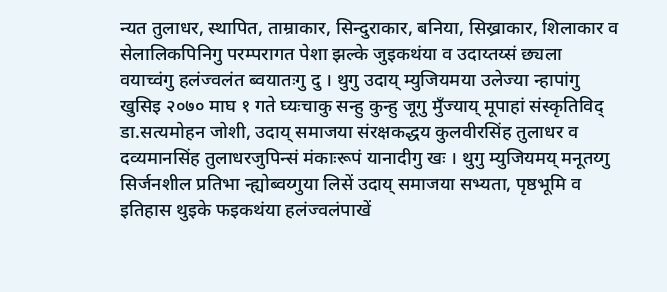न्यत तुलाधर, स्थापित, ताम्राकार, सिन्दुराकार, बनिया, सिख्राकार, शिलाकार व सेलालिकपिनिगु परम्परागत पेशा झल्के जुइकथंया व उदाय्तय्सं छ्यला वयाच्वंगु हलंज्वलंत ब्वयातःगु दु । थुगु उदाय् म्युजियमया उलेज्या न्हापांगु खुसिइ २०७० माघ १ गते घ्यःचाकु सन्हु कुन्हु जूगु मुँज्याय् मूपाहां संस्कृतिविद् डा.सत्यमोहन जोशी, उदाय् समाजया संरक्षकद्धय कुलवीरसिंह तुलाधर व दव्यमानसिंह तुलाधरजुपिन्सं मंकाःरूपं यानादीगु खः । थुगु म्युजियमय् मनूतय्गु सिर्जनशील प्रतिभा न्ह्योब्वय्गुया लिसें उदाय् समाजया सभ्यता, पृष्ठभूमि व इतिहास थुइके फइकथंया हलंज्वलंपाखें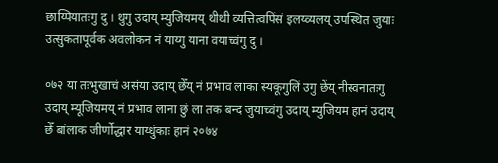छाय्पियातःगु दु । थुगु उदाय् म्युजियमय् थीथी व्यत्तित्वपिंसं इलय्व्यलय् उपस्थित जुयाः उत्सुकतापूर्वक अवलोकन नं याय्गु याना वयाच्वंगु दु ।

०७२ या तःभुखाचं असंया उदाय् छेँय् नं प्रभाव लाका स्यकूगुलिं उगु छेंय् नीस्वनातःगु उदाय् म्यूजियमय् नं प्रभाव लाना छुं ला तक बन्द जुयाच्वंगु उदाय् म्युजियम हानं उदाय् छेँ बांलाक जीर्णोद्धार याय्धुंकाः हानं २०७४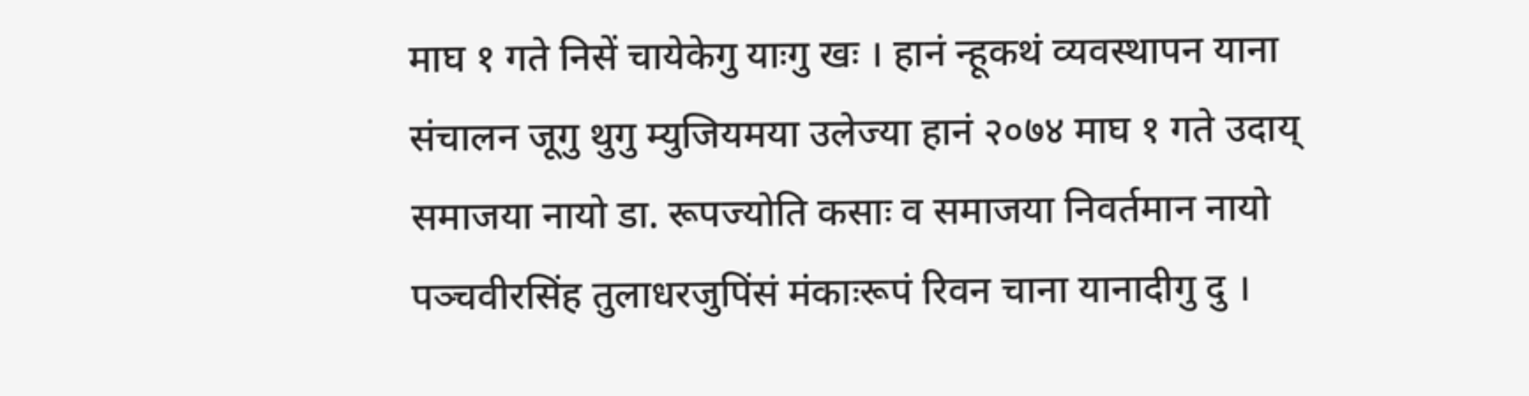माघ १ गते निसें चायेकेगु याःगु खः । हानं न्हूकथं व्यवस्थापन याना संचालन जूगु थुगु म्युजियमया उलेज्या हानं २०७४ माघ १ गते उदाय् समाजया नायो डा. रूपज्योति कसाः व समाजया निवर्तमान नायो पञ्चवीरसिंह तुलाधरजुपिंसं मंकाःरूपं रिवन चाना यानादीगु दु ।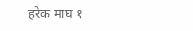हरेक माघ १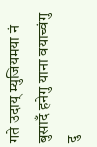गते उदाय् म्युजियमया नं बुसादँ हनेगु याना वयाच्वंगु दु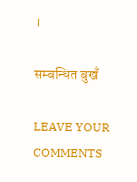।

सम्बन्धित बुखँ

LEAVE YOUR COMMENTS